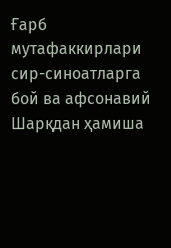Ғарб мутафаккирлари сир-синоатларга бой ва афсонавий Шарқдан ҳамиша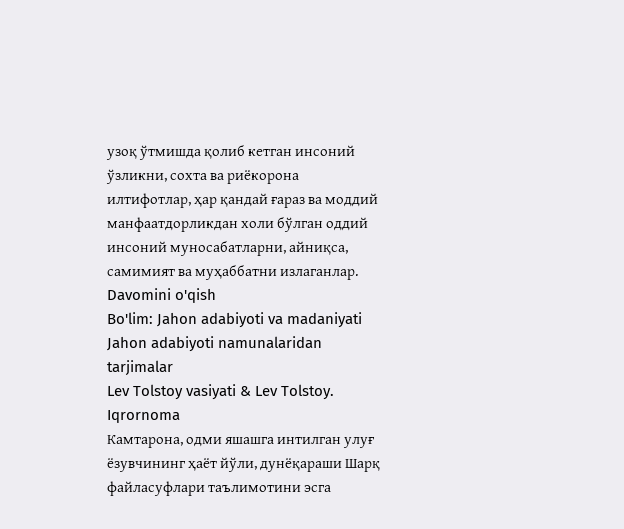узоқ ўтмишда қолиб кетган инсоний ўзликни, сохта ва риёкорона илтифотлар, ҳар қандай ғараз ва моддий манфаатдорликдан холи бўлган оддий инсоний муносабатларни, айниқса, самимият ва муҳаббатни излаганлар. Davomini o'qish
Bo'lim: Jahon adabiyoti va madaniyati
Jahon adabiyoti namunalaridan tarjimalar
Lev Tolstoy vasiyati & Lev Tolstoy. Iqrornoma
Камтарона, одми яшашга интилган улуғ ёзувчининг ҳаёт йўли, дунёқараши Шарқ файласуфлари таълимотини эсга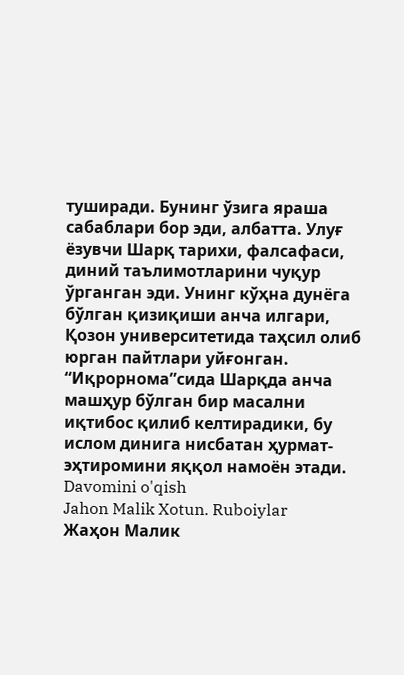туширади. Бунинг ўзига яраша сабаблари бор эди, албатта. Улуғ ёзувчи Шарқ тарихи, фалсафаси, диний таълимотларини чуқур ўрганган эди. Унинг кўҳна дунёга бўлган қизиқиши анча илгари, Қозон университетида таҳсил олиб юрган пайтлари уйғонган. “Иқрорнома”сида Шарқда анча машҳур бўлган бир масални иқтибос қилиб келтирадики, бу ислом динига нисбатан ҳурмат-эҳтиромини яққол намоён этади. Davomini o'qish
Jahon Malik Xotun. Ruboiylar
Жаҳон Малик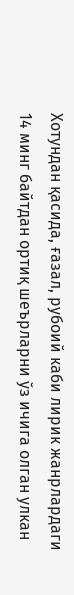Хотундан қасида, ғазал, рубоий каби лирик жанрлардаги 14 минг байтдан ортиқ шеърларни ўз ичига олган улкан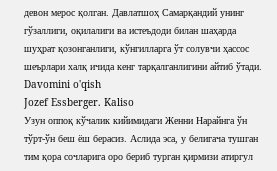девон мерос қолган. Давлатшоҳ Самарқандий унинг гўзаллиги, оқилалиги ва истеъдоди билан шаҳарда шуҳрат қозонганлиги, кўнгилларга ўт солувчи ҳассос шеърлари халқ ичида кенг тарқалганлигини айтиб ўтади. Davomini o'qish
Jozef Essberger. Kaliso
Узун оппоқ кўчалик кийимидаги Женни Нарайнга ўн тўрт-ўн беш ёш берасиз. Аслида эса, у белигача тушган тим қора сочларига оро бериб турган қирмизи атиргул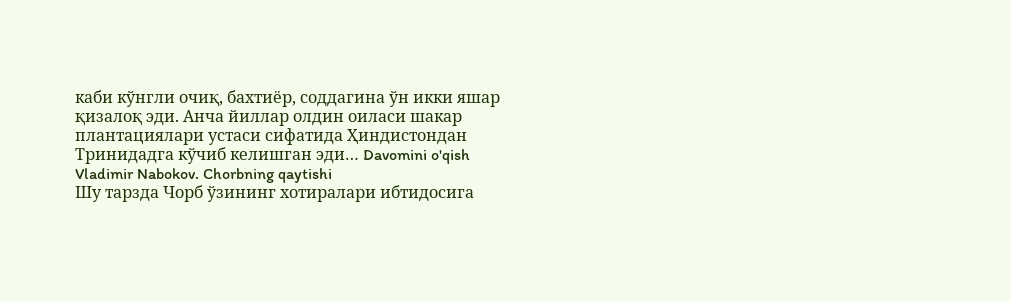каби кўнгли очиқ, бахтиёр, соддагина ўн икки яшар қизалоқ эди. Анча йиллар олдин оиласи шакар плантациялари устаси сифатида Ҳиндистондан Тринидадга кўчиб келишган эди… Davomini o'qish
Vladimir Nabokov. Chorbning qaytishi
Шу тарзда Чорб ўзининг хотиралари ибтидосига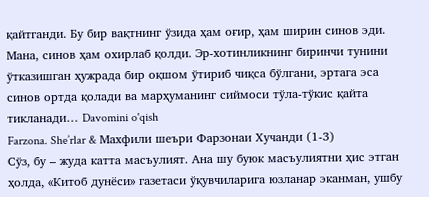қайтганди. Бу бир вақтнинг ўзида ҳам оғир, ҳам ширин синов эди. Мана, синов ҳам охирлаб қолди. Эр-хотинликнинг биринчи тунини ўтказишган ҳужрада бир оқшом ўтириб чиқса бўлгани, эртага эса синов ортда қолади ва марҳуманинг сиймоси тўла-тўкис қайта тикланади… Davomini o'qish
Farzona. She’rlar & Махфили шеъри Фарзонаи Хучанди (1-3)
Сўз, бу – жуда катта масъулият. Ана шу буюк масъулиятни ҳис этган ҳолда, «Китоб дунёси» газетаси ўқувчиларига юзланар эканман, ушбу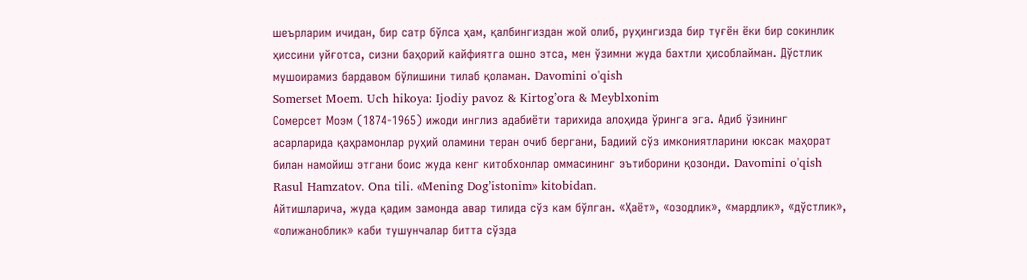шеърларим ичидан, бир сатр бўлса ҳам, қалбингиздан жой олиб, руҳингизда бир туғён ёки бир сокинлик ҳиссини уйғотса, сизни баҳорий кайфиятга ошно этса, мен ўзимни жуда бахтли ҳисоблайман. Дўстлик мушоирамиз бардавом бўлишини тилаб қоламан. Davomini o'qish
Somerset Moem. Uch hikoya: Ijodiy pavoz & Kirtog’ora & Meyblxonim
Сомерсет Моэм (1874-1965) ижоди инглиз адабиёти тарихида алоҳида ўринга эга. Адиб ўзининг асарларида қаҳрамонлар руҳий оламини теран очиб бергани, Бадиий сўз имкониятларини юксак маҳорат билан намойиш этгани боис жуда кенг китобхонлар оммасининг эътиборини қозонди. Davomini o'qish
Rasul Hamzatov. Ona tili. «Mening Dog’istonim» kitobidan.
Айтишларича, жуда қадим замонда авар тилида сўз кам бўлган. «Ҳаёт», «озодлик», «мардлик», «дўстлик», «олижаноблик» каби тушунчалар битта сўзда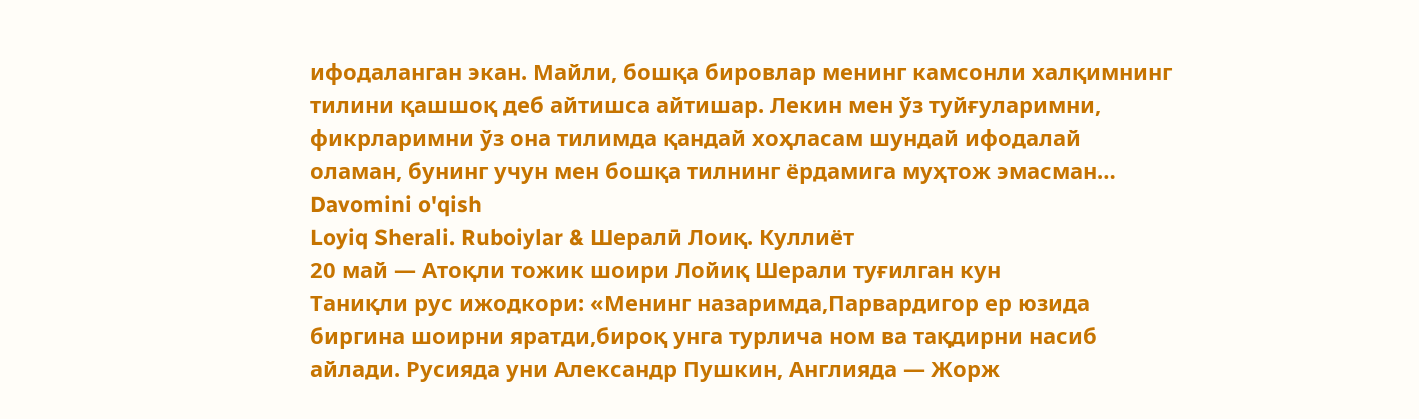ифодаланган экан. Майли, бошқа бировлар менинг камсонли халқимнинг тилини қашшоқ деб айтишса айтишар. Лекин мен ўз туйғуларимни, фикрларимни ўз она тилимда қандай хоҳласам шундай ифодалай оламан, бунинг учун мен бошқа тилнинг ёрдамига муҳтож эмасман… Davomini o'qish
Loyiq Sherali. Ruboiylar & Шералӣ Лоиқ. Куллиёт
20 май — Атоқли тожик шоири Лойиқ Шерали туғилган кун
Таниқли рус ижодкори: «Менинг назаримда,Парвардигор ер юзида биргина шоирни яратди,бироқ унга турлича ном ва тақдирни насиб айлади. Русияда уни Александр Пушкин, Англияда — Жорж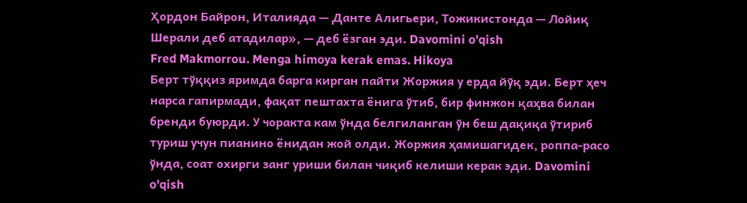Ҳордон Байрон, Италияда — Данте Алигьери, Тожикистонда — Лойиқ Шерали деб атадилар», — деб ёзган эди. Davomini o'qish
Fred Makmorrou. Menga himoya kerak emas. Hikoya
Берт тўққиз яримда барга кирган пайти Жоржия у ерда йўқ эди. Берт ҳеч нарса гапирмади, фақат пештахта ёнига ўтиб, бир финжон қаҳва билан бренди буюрди. У чоракта кам ўнда белгиланган ўн беш дақиқа ўтириб туриш учун пианино ёнидан жой олди. Жоржия ҳамишагидек, роппа-расо ўнда, соат охирги занг уриши билан чиқиб келиши керак эди. Davomini o'qish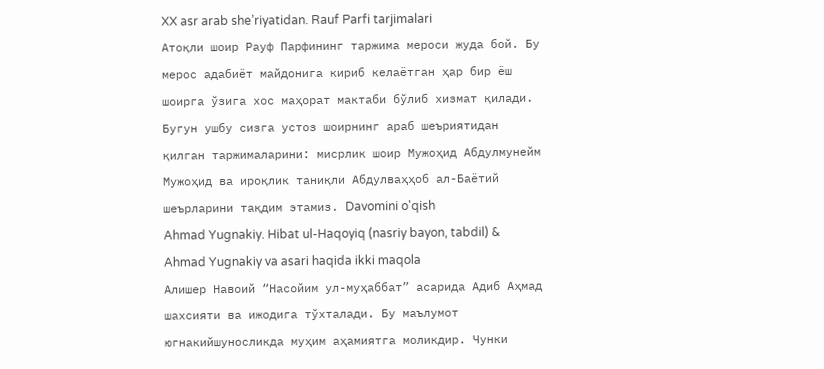XX asr arab she’riyatidan. Rauf Parfi tarjimalari
Атоқли шоир Рауф Парфининг таржима мероси жуда бой. Бу мерос адабиёт майдонига кириб келаётган ҳар бир ёш шоирга ўзига хос маҳорат мактаби бўлиб хизмат қилади. Бугун ушбу сизга устоз шоирнинг араб шеъриятидан қилган таржималарини: мисрлик шоир Мужоҳид Абдулмунейм Мужоҳид ва ироқлик таниқли Абдулваҳҳоб ал-Баётий шеърларини тақдим этамиз. Davomini o'qish
Ahmad Yugnakiy. Hibat ul-Haqoyiq (nasriy bayon, tabdil) & Ahmad Yugnakiy va asari haqida ikki maqola
Алишер Навоий “Насойим ул-муҳаббат” асарида Адиб Аҳмад шахсияти ва ижодига тўхталади. Бу маълумот югнакийшуносликда муҳим аҳамиятга моликдир. Чунки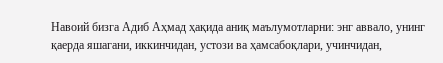Навоий бизга Адиб Аҳмад ҳақида аниқ маълумотларни: энг аввало, унинг қаерда яшагани, иккинчидан, устози ва ҳамсабоқлари, учинчидан,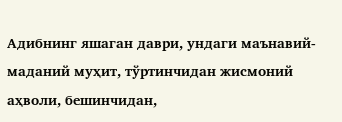Адибнинг яшаган даври, ундаги маънавий-маданий муҳит, тўртинчидан жисмоний аҳволи, бешинчидан,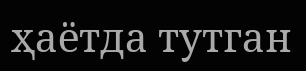ҳаётда тутган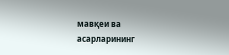мавқеи ва асарларининг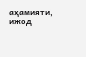аҳамияти, ижод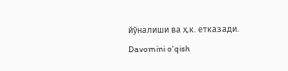йўналиши ва ҳ.к. етказади. Davomini o'qish